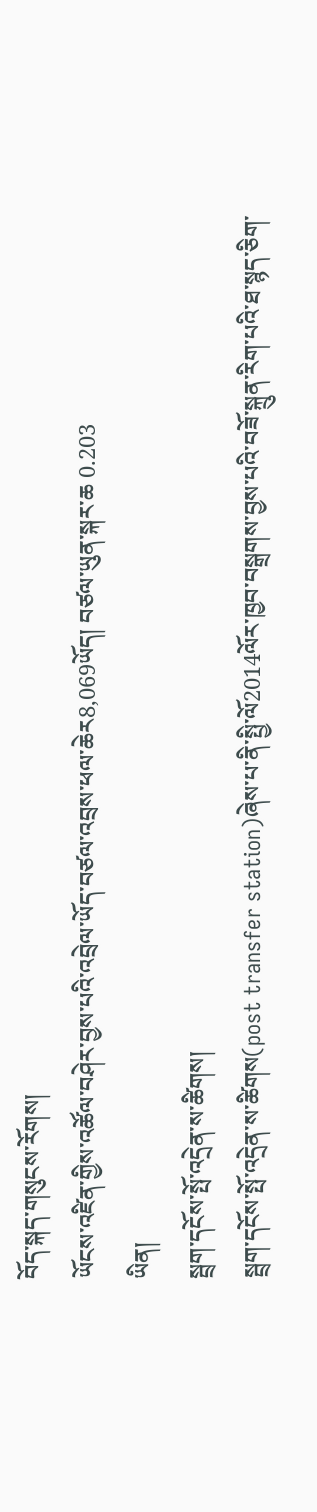བོད་སྐད་གསུངས་རོགས།
ཡོངས་འཛིན་གྱིས་འཚོལ་བཤེར་བྱས་པའི་འབྲེལ་ཡོད་བཙལ་འབྲས་ཕལ་ཆེར8,069ཡོད། བཙལ་ཡུན་སྐར་ཆ 0.203
ཡིན།
སྦྲག་དངོས་སྤོ་འདྲེན་ས་ཚིགས།
སྦྲག་དངོས་སྤོ་འདྲེན་ས་ཚིགས(post transfer station)ཞེས་པ་ནི་སྤྱི་ལོ2014ལོར་ཁྱབ་བསྒྲགས་བྱས་པའི་བཟོ་སྐྲུན་རིག་པའི་ཐ་སྙད་ཅིག་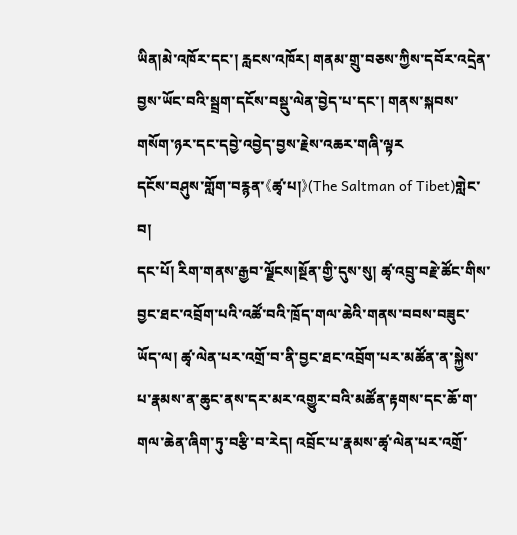ཡིན།མེ་འཁོར་དང་། རླངས་འཁོར། གནམ་གྲུ་བཅས་ཀྱིས་དབོར་འདྲེན་བྱས་ཡོང་བའི་སྦྲག་དངོས་བསྡུ་ལེན་བྱེད་པ་དང་། གནས་སྐབས་གསོག་ཉར་དང་དབྱེ་འབྱེད་བྱས་རྗེས་འཆར་གཞི་ལྟར
དངོས་བཤུས་གློག་བརྙན་《ཚྭ་པ།》(The Saltman of Tibet)གླེང་བ།
དང་པོ། རིག་གནས་རྒྱབ་ལྗོངས།སྔོན་གྱི་དུས་སུ། ཚྭ་འབྲུ་བརྗེ་ཚོང་གིས་བྱང་ཐང་འབྲོག་པའི་འཚོ་བའི་ཁྲོད་གལ་ཆེའི་གནས་བབས་བཟུང་ཡོད་ལ། ཚྭ་ལེན་པར་འགྲོ་བ་ནི་བྱང་ཐང་འབྲོག་པར་མཚོན་ན་སྐྱེས་པ་རྣམས་ན་ཆུང་ནས་དར་མར་འགྱུར་བའི་མཚོན་རྟགས་དང་ཆོ་ག་གལ་ཆེན་ཞིག་ཏུ་བརྩི་བ་རེད། འབྲོང་པ་རྣམས་ཚྭ་ལེན་པར་འགྲོ་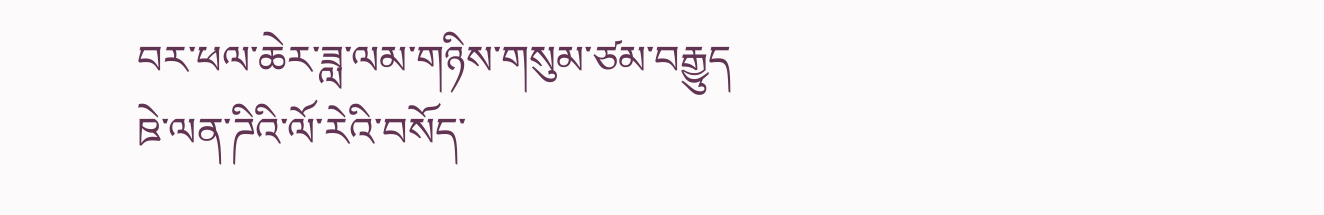བར་ཕལ་ཆེར་ཟླ་ལམ་གཉིས་གསུམ་ཙམ་བརྒྱུད
ཋེ་ལན་ཌིའི་ལོ་རེའི་བསོད་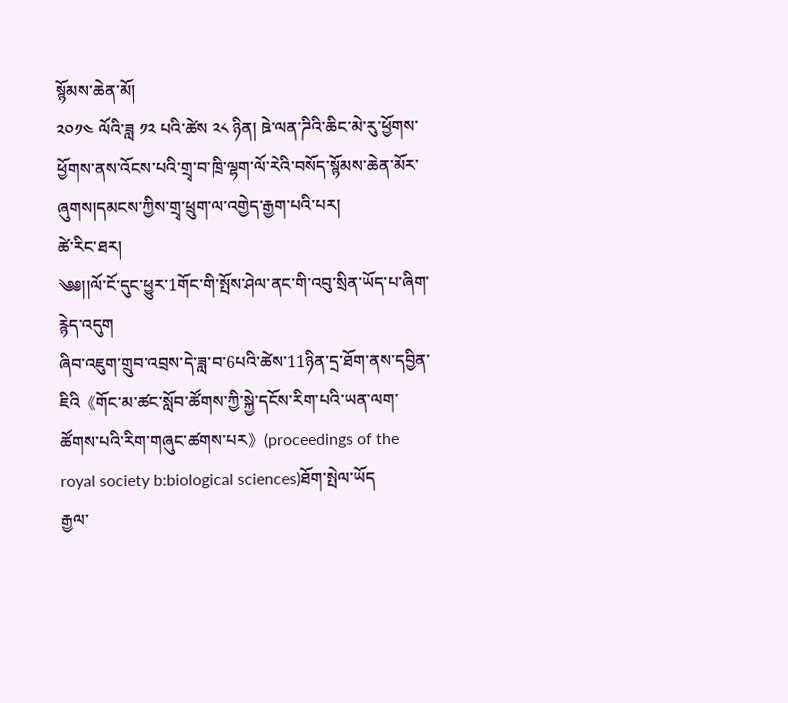སྙོམས་ཆེན་མོ།
༢༠༡༤ ལོའི་ཟླ ༡༢ པའི་ཚེས ༢༨ ཉིན། ཋེ་ལན་ཌིའི་ཆིང་མེ་རུ་ཕྱོགས་ཕྱོགས་ནས་འོངས་པའི་གྲྭ་བ་ཁྲི་ལྷག་ལོ་རེའི་བསོད་སྙོམས་ཆེན་མོར་ཞུགས།དམངས་ཀྱིས་གྲྭ་ཕྲུག་ལ་འགྱེད་རྒྱག་པའི་པར།
ཚེ་རིང་ཐར།
༄༅།།ལོ་ངོ་དུང་ཕྱུར་1གོང་གི་སྤོས་ཤེལ་ནང་གི་འབུ་སྲིན་ཡོད་པ་ཞིག་རྙེད་འདུག
ཞིབ་འཇུག་གྲུབ་འབྲས་དེ་ཟླ་བ་6པའི་ཚེས་11ཉིན་དྲ་ཐོག་ནས་དབྱིན་ཇིའི《གོང་མ་ཚང་སློབ་ཚོགས་ཀྱི་སྐྱེ་དངོས་རིག་པའི་ཡན་ལག་ཚོགས་པའི་རིག་གཞུང་ཚགས་པར》(proceedings of the royal society b:biological sciences)ཐོག་སྤེལ་ཡོད
རྒྱལ་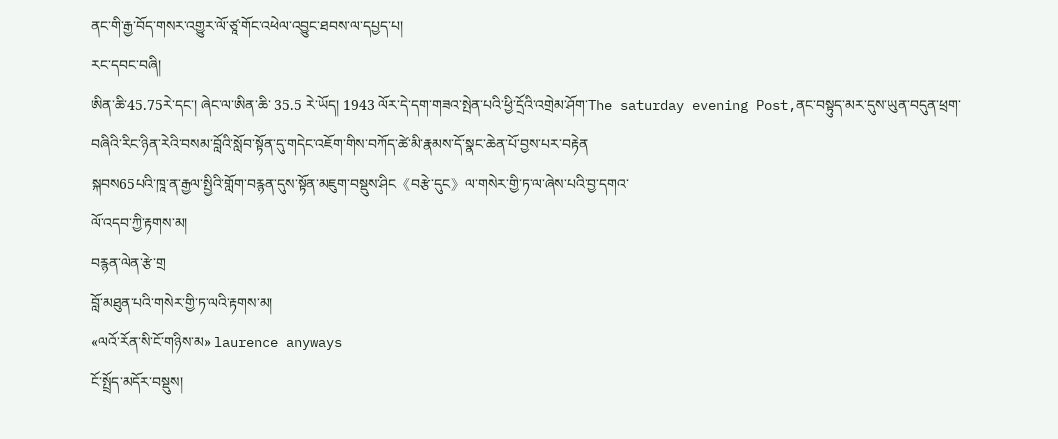ནང་གི་རྒྱ་བོད་གསར་འགྱུར་ལོ་ཙཱ་གོང་འཕེལ་འབྱུང་ཐབས་ལ་དཔྱད་པ།
རང་དབང་བཞི།
ཨིན་ཆི་45.75རེ་དང་། ཞེང་ལ་ཨིན་ཆི་ 35.5 རེ་ཡོད། 1943 ལོར་དེ་དག་གཟའ་སྤེན་པའི་ཕྱི་དྲོའི་འགྲེམ་ཤོག་The saturday evening Post,ནང་བསྟུད་མར་དུས་ཡུན་བདུན་ཕྲག་བཞིའི་རིང་ཉིན་རེའི་བསམ་བློའི་སློབ་སྟོན་དུ་གདེང་འཇོག་གིས་བཀོད་ཚེ་མི་རྣམས་དོ་སྣང་ཆེན་པོ་བྱས་པར་བརྟེན
སྐབས65པའི་ཁཱ་ན་རྒྱལ་སྤྱིའི་གློག་བརྙན་དུས་སྟོན་མཇུག་བསྡུས་ཤིང《བརྩེ་དུང》ལ་གསེར་གྱི་ཏ་ལ་ཞེས་པའི་བྱ་དགའ་
ལོ་འདབ་ཀྱི་རྟགས་མ།
བརྙན་ལེན་རྩེ་གྲ
བློ་མཐུན་པའི་གསེར་གྱི་ཏ་ལའི་རྟགས་མ།
«ལའོ་རོན་སི་ངོ་གཉིས་མ» laurence anyways
ངོ་སྤྲོད་མདོར་བསྡུས།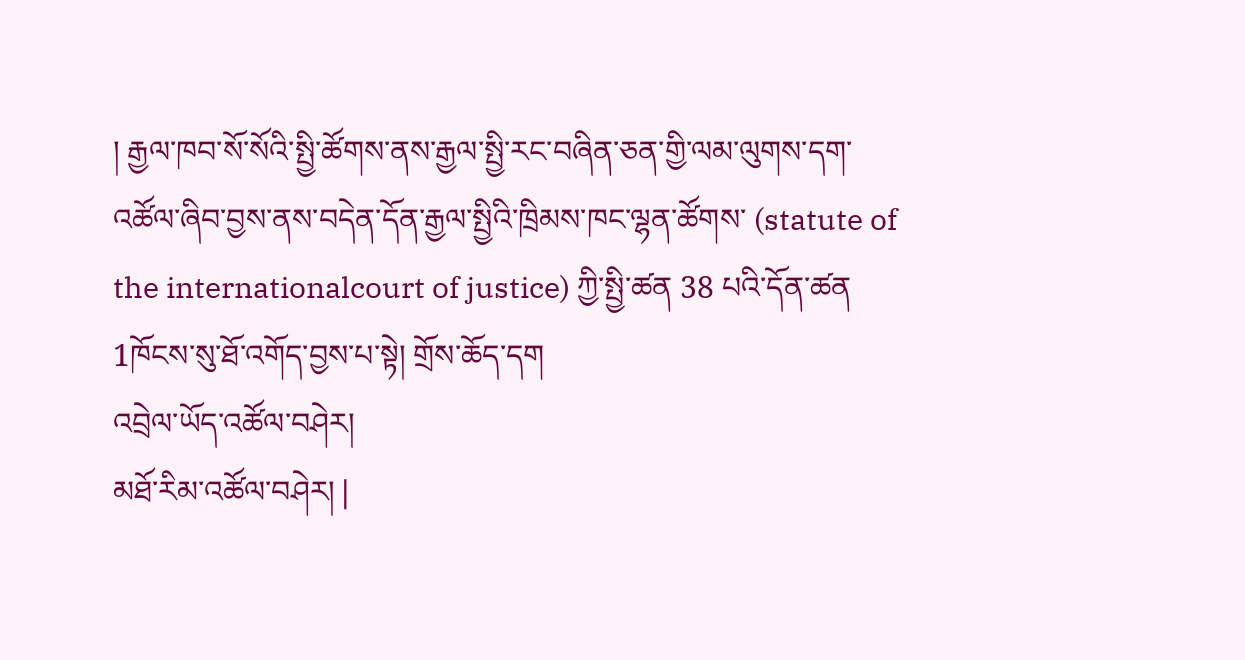། རྒྱལ་ཁབ་སོ་སོའི་སྤྱི་ཚོགས་ནས་རྒྱལ་སྤྱི་རང་བཞིན་ཅན་གྱི་ལམ་ལུགས་དག་འཚོལ་ཞིབ་བྱས་ནས་བདེན་དོན་རྒྱལ་སྤྱིའི་ཁྲིམས་ཁང་ལྷན་ཚོགས་ (statute of the internationalcourt of justice) ཀྱི་སྤྱི་ཚན 38 པའི་དོན་ཚན 1ཁོངས་སུ་ཐོ་འགོད་བྱས་པ་སྟེ། གྲོས་ཆོད་དག
འབྲེལ་ཡོད་འཚོལ་བཤེར།
མཐོ་རིམ་འཚོལ་བཤེར། |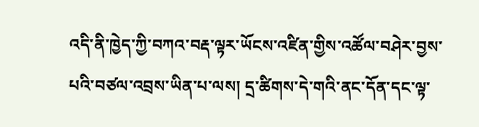འདི་ནི་ཁྱེད་ཀྱི་བཀའ་བརྡ་ལྟར་ཡོངས་འཛིན་གྱིས་འཚོལ་བཤེར་བྱས་པའི་བཙལ་འབྲས་ཡིན་པ་ལས། དྲ་ཚིགས་དེ་གའི་ནང་དོན་དང་ལྟ་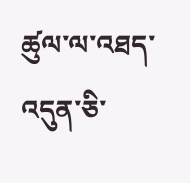ཚུལ་ལ་འཐད་འདུན་ཅི་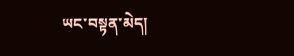ཡང་བསྟན་མེད།